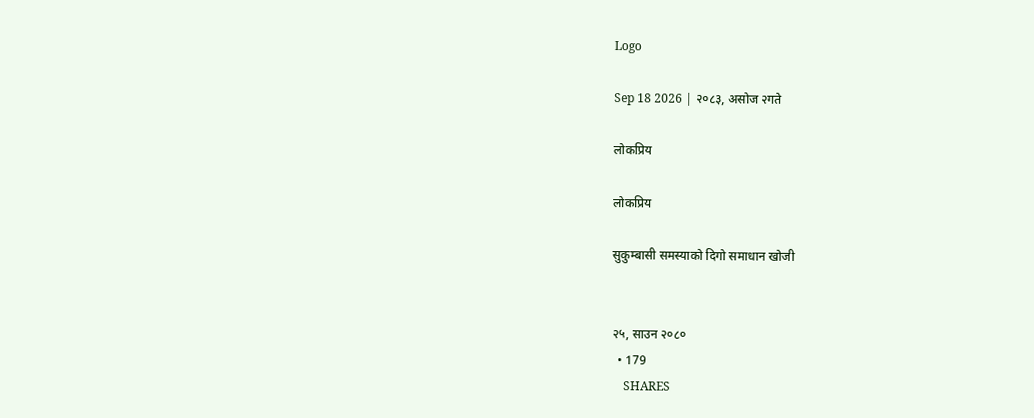Logo

Sep 18 2026 | २०८३, असोज २गते

लोकप्रिय

लोकप्रिय

सुकुम्बासी समस्याको दिगो समाधान खोजी


२५, साउन २०८०
  • 179
    SHARES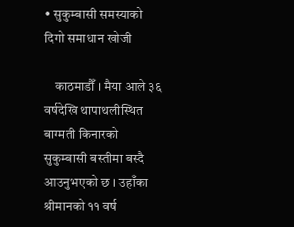• सुकुम्बासी समस्याको दिगो समाधान खोजी

    काठमाडौँ । मैया आले ३६ वर्षदेखि थापाथलीस्थित बाग्मती किनारको सुकुम्बासी बस्तीमा बस्दै आउनुभएको छ । उहाँका श्रीमानको ११ वर्ष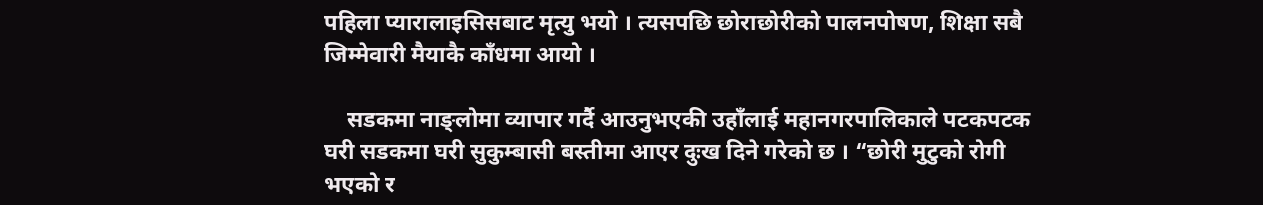पहिला प्यारालाइसिसबाट मृत्यु भयो । त्यसपछि छोराछोरीको पालनपोषण, शिक्षा सबै जिम्मेवारी मैयाकै काँधमा आयो ।

    सडकमा नाङ्लोमा व्यापार गर्दै आउनुभएकी उहाँलाई महानगरपालिकाले पटकपटक घरी सडकमा घरी सुकुम्बासी बस्तीमा आएर दुःख दिने गरेको छ । “छोरी मुटुको रोगी भएको र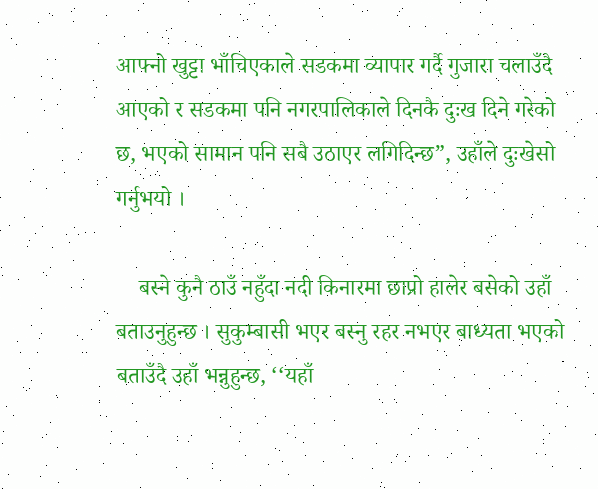आफ्नो खुट्टा भाँचिएकाले सडकमा व्यापार गर्दै गुजारा चलाउँदै आएको र सडकमा पनि नगरपालिकाले दिनकै दुःख दिने गरेको छ, भएको सामान पनि सबै उठाएर लगिदिन्छ”, उहाँले दुःखेसो गर्नुभयो ।

    बस्ने कुनै ठाउँ नहुँदा नदी किनारमा छाप्रो हालेर बसेको उहाँ बताउनुहुन्छ । सुकुम्बासी भएर बस्नु रहर नभएर बाध्यता भएको बताउँदै उहाँ भन्नुहुन्छ, ‘‘यहाँ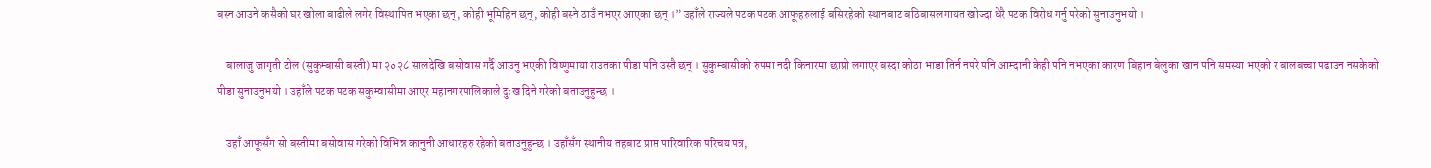बस्न आउने कसैको घर खोला बाढीले लगेर विस्थापित भएका छन्, कोही भूमिहिन छन्, कोही बस्ने ठाउँ नभएर आएका छन् ।” उहाँले राज्यले पटक पटक आफूहरुलाई बसिरहेको स्थानबाट बठिबासलगायत खोज्दा धेरै पटक विरोध गर्नु परेको सुनाउनुभयो ।

    बालाजु जागृती टोल (सुकुम्बासी बस्ती) मा २०२८ सालदेखि बसोवास गर्दै आउनु भएकी विष्णुमाया राउतका पीडा पनि उस्तै छन् । सुकुम्बासीको रुपमा नदी किनारमा छाप्रो लगाएर बस्दा कोठा भाडा तिर्न नपरे पनि आम्दानी केही पनि नभएका कारण बिहान बेलुका खान पनि समस्या भएको र बालबच्चा पढाउन नसकेको पीडा सुनाउनुभयो । उहाँले पटक पटक सकुम्वासीमा आएर महानगरपालिकाले दुःख दिने गरेको बताउनुहुन्छ ।

    उहाँ आफूसँग सो बस्तीमा बसोवास गरेको विभिन्न कानुनी आधारहरु रहेको बताउनुहुन्छ । उहाँसँग स्थानीय तहबाट प्राप्त पारिवारिक परिचय पत्र,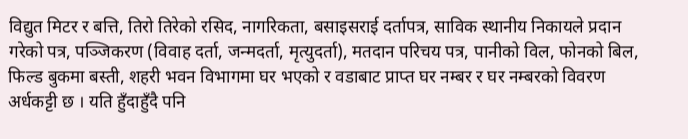विद्युत मिटर र बत्ति, तिरो तिरेको रसिद, नागरिकता, बसाइसराई दर्तापत्र, साविक स्थानीय निकायले प्रदान गरेको पत्र, पञ्जिकरण (विवाह दर्ता, जन्मदर्ता, मृत्युदर्ता), मतदान परिचय पत्र, पानीको विल, फोनको बिल, फिल्ड बुकमा बस्ती, शहरी भवन विभागमा घर भएको र वडाबाट प्राप्त घर नम्बर र घर नम्बरको विवरण अर्धकट्टी छ । यति हुँदाहुँदै पनि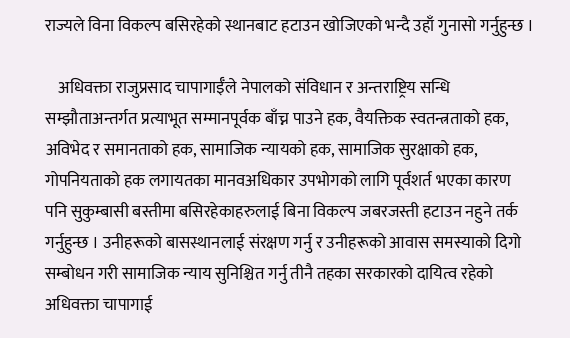राज्यले विना विकल्प बसिरहेको स्थानबाट हटाउन खोजिएको भन्दै उहाँ गुनासो गर्नुहुन्छ ।

    अधिवक्ता राजुप्रसाद चापागाईँले नेपालको संविधान र अन्तराष्ट्रिय सन्धि सम्झौताअन्तर्गत प्रत्याभूत सम्मानपूर्वक बाँच्न पाउने हक, वैयक्तिक स्वतन्त्रताको हक, अविभेद र समानताको हक, सामाजिक न्यायको हक, सामाजिक सुरक्षाको हक, गोपनियताको हक लगायतका मानवअधिकार उपभोगको लागि पूर्वशर्त भएका कारण पनि सुकुम्बासी बस्तीमा बसिरहेकाहरुलाई बिना विकल्प जबरजस्ती हटाउन नहुने तर्क गर्नुहुन्छ । उनीहरूको बासस्थानलाई संरक्षण गर्नु र उनीहरूको आवास समस्याको दिगो सम्बोधन गरी सामाजिक न्याय सुनिश्चित गर्नु तीनै तहका सरकारको दायित्व रहेको अधिवक्ता चापागाई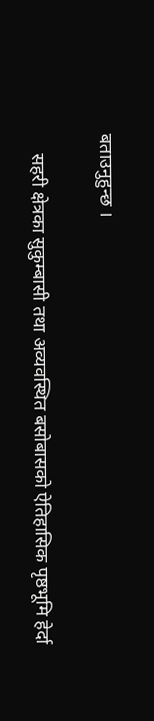बताउनुहुन्छ ।

    सहरी क्षेत्रका सुकुम्बासी तथा अव्यवस्थित बसोबासको ऐतिहासिक पृष्ठभूमि हेर्दा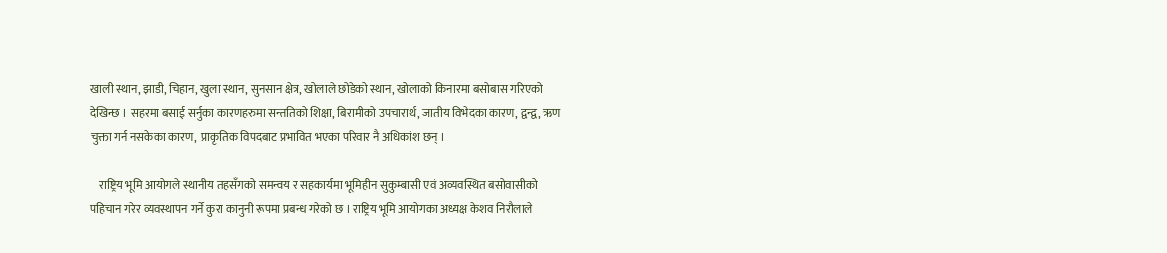खाली स्थान, झाडी, चिहान, खुला स्थान, सुनसान क्षेत्र, खोलाले छोडेको स्थान, खोलाको किनारमा बसोबास गरिएको देखिन्छ । सहरमा बसाई सर्नुका कारणहरुमा सन्ततिको शिक्षा, बिरामीको उपचारार्थ, जातीय विभेदका कारण, द्वन्द्व, ऋण चुक्ता गर्न नसकेका कारण,  प्राकृतिक विपदबाट प्रभावित भएका परिवार नै अधिकांश छन् ।

    राष्ट्रिय भूमि आयोगले स्थानीय तहसँगको समन्वय र सहकार्यमा भूमिहीन सुकुम्बासी एवं अव्यवस्थित बसोवासीको पहिचान गरेर व्यवस्थापन गर्ने कुरा कानुनी रूपमा प्रबन्ध गरेको छ । राष्ट्रिय भूमि आयोगका अध्यक्ष केशव निरौलाले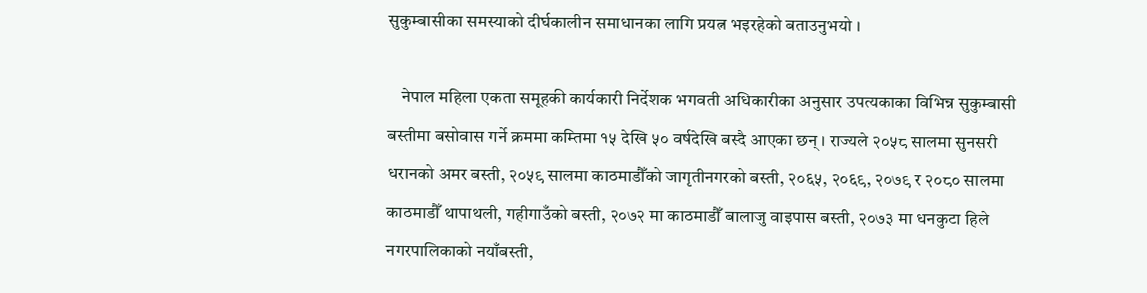सुकुम्बासीका समस्याको दीर्घकालीन समाधानका लागि प्रयत्न भइरहेको बताउनुभयो ।

    नेपाल महिला एकता समूहकी कार्यकारी निर्देशक भगवती अधिकारीका अनुसार उपत्यकाका विभिन्न सुकुम्बासी बस्तीमा बसोवास गर्ने क्रममा कम्तिमा १५ देखि ५० वर्षदेखि बस्दै आएका छन् । राज्यले २०५८ सालमा सुनसरी धरानको अमर बस्ती, २०५९ सालमा काठमाडौँको जागृतीनगरको बस्ती, २०६५, २०६९, २०७९ र २०८० सालमा काठमाडौँ थापाथली, गहीगाउँको बस्ती, २०७२ मा काठमाडौँ बालाजु वाइपास बस्ती, २०७३ मा धनकुटा हिले नगरपालिकाको नयाँबस्ती,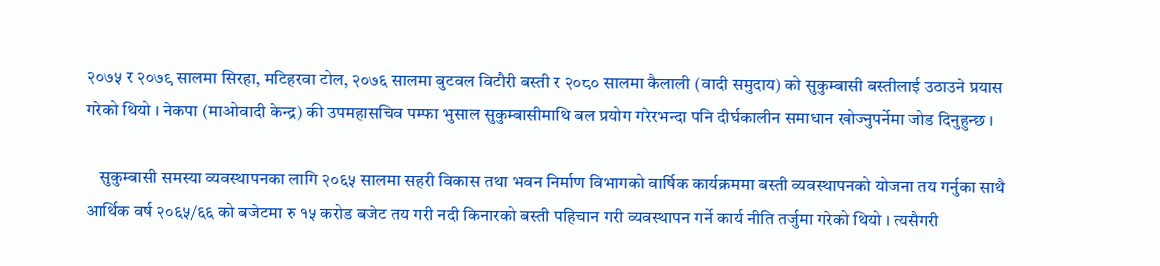२०७५ र २०७९ सालमा सिरहा, मटिहरवा टोल, २०७६ सालमा बुटवल विटौरी बस्ती र २०८० सालमा कैलाली (वादी समुदाय) को सुकुम्बासी बस्तीलाई उठाउने प्रयास गरेको थियो । नेकपा (माओवादी केन्द्र) की उपमहासचिव पम्फा भुसाल सुकुम्बासीमाथि बल प्रयोग गरेरभन्दा पनि दीर्घकालीन समाधान खोज्नुपर्नेमा जोड दिनुहुन्छ ।

    सुकुम्बासी समस्या व्यवस्थापनका लागि २०६५ सालमा सहरी विकास तथा भवन निर्माण विभागको वार्षिक कार्यक्रममा बस्ती व्यवस्थापनको योजना तय गर्नुका साथै आर्थिक वर्ष २०६५/६६ को बजेटमा रु १५ करोड बजेट तय गरी नदी किनारको बस्ती पहिचान गरी व्यवस्थापन गर्ने कार्य नीति तर्जुमा गरेको थियो । त्यसैगरी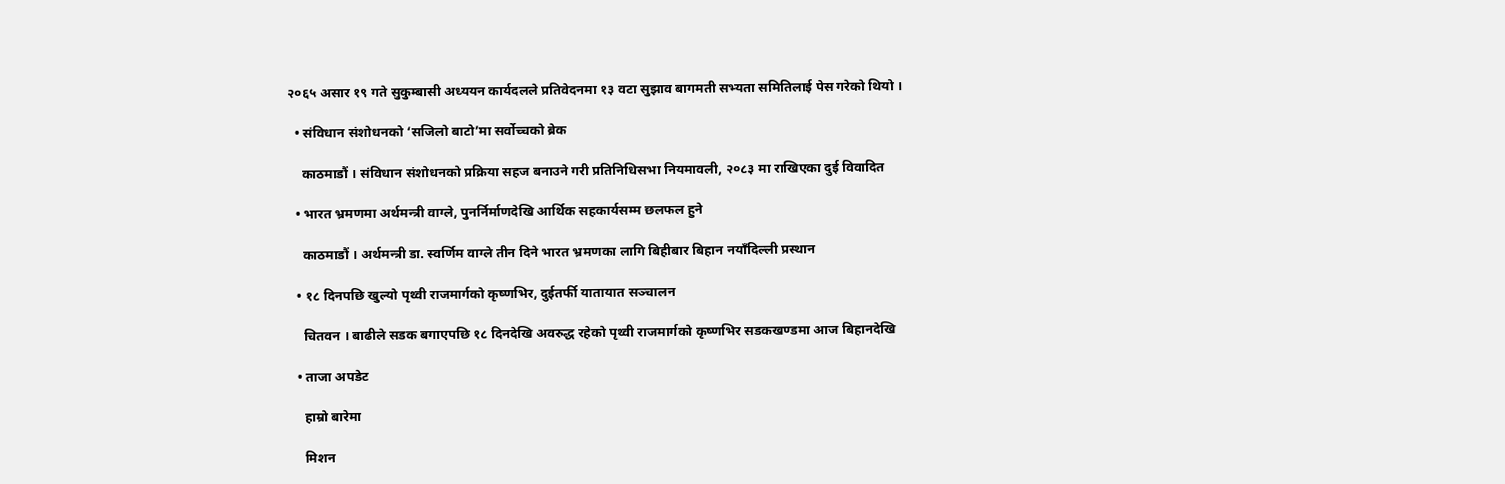२०६५ असार १९ गते सुकुम्बासी अध्ययन कार्यदलले प्रतिवेदनमा १३ वटा सुझाव बागमती सभ्यता समितिलाई पेस गरेको थियो ।

  • संविधान संशोधनको ‘सजिलो बाटो’मा सर्वोच्चको ब्रेक

    काठमाडौं । संविधान संशोधनको प्रक्रिया सहज बनाउने गरी प्रतिनिधिसभा नियमावली, २०८३ मा राखिएका दुई विवादित

  • भारत भ्रमणमा अर्थमन्त्री वाग्ले, पुनर्निर्माणदेखि आर्थिक सहकार्यसम्म छलफल हुने

    काठमाडौं । अर्थमन्त्री डा. स्वर्णिम वाग्ले तीन दिने भारत भ्रमणका लागि बिहीबार बिहान नयाँदिल्ली प्रस्थान

  • १८ दिनपछि खुल्यो पृथ्वी राजमार्गको कृष्णभिर, दुईतर्फी यातायात सञ्चालन

    चितवन । बाढीले सडक बगाएपछि १८ दिनदेखि अवरुद्ध रहेको पृथ्वी राजमार्गको कृष्णभिर सडकखण्डमा आज बिहानदेखि

  • ताजा अपडेट

    हाम्रो बारेमा

    मिशन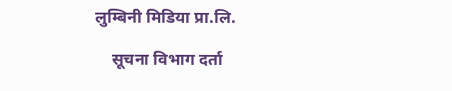लुम्बिनी मिडिया प्रा.लि.

    सूचना विभाग दर्ता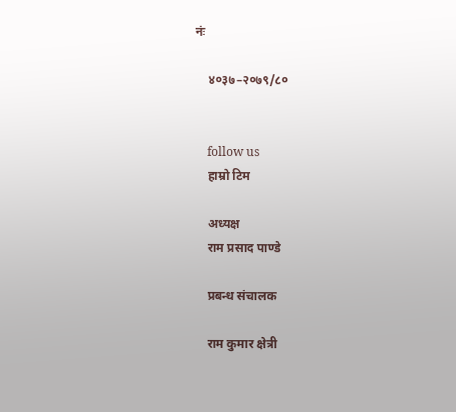नंः

    ४०३७–२०७९/८०


    follow us
    हाम्रो टिम

    अध्यक्ष
    राम प्रसाद पाण्डे

    प्रबन्ध संचालक

    राम कुमार क्षेत्री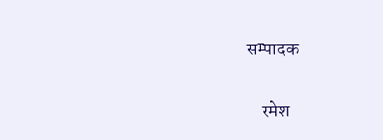सम्पादक

    रमेश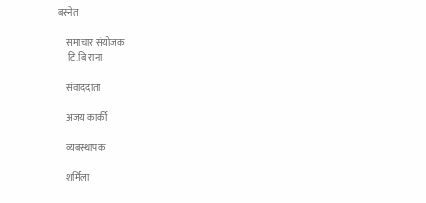बस्नेत

    समाचार संयोजक
     टि.बि राना

    संवाददाता

    अजय कार्की

    व्यबस्थापक

    शर्मिला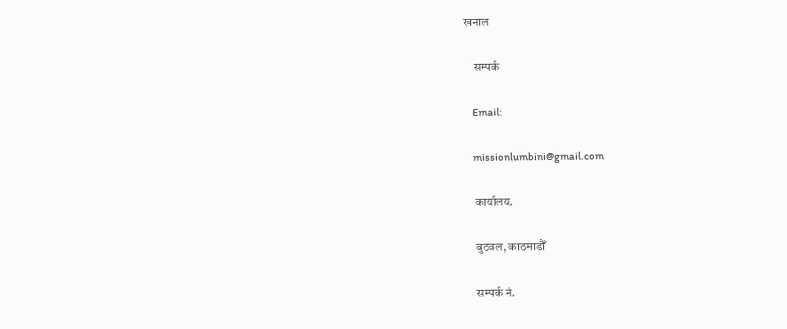खनाल

    सम्पर्क

    Email:

    missionlumbini@gmail.com

    कार्यालय.

    बुटवल, काठमाडौँ

    सम्पर्क नं.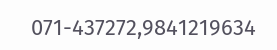071-437272,9841219634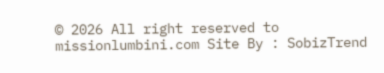© 2026 All right reserved to missionlumbini.com Site By : SobizTrend